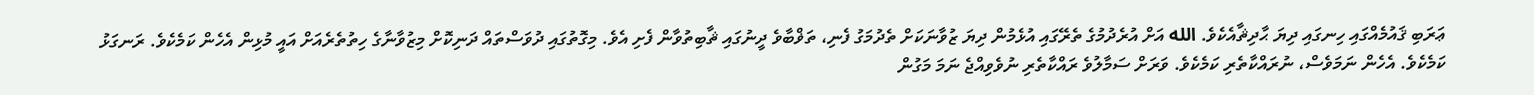ޢަރަބި ޤައުމެއްގައި ހިނގައި ދިޔަ ޙާދިޘާއެކެވެ. الله އަށް އުރެދުމުގެ ތެރޭގައި އުޅެމުން ދިޔަ ޒުވާނަކަށް ތެދުމަގު ފެނި، ތަޥްބާވެ ދީނުގައި ޘާބިތުވާން ފެށި އެވެ. މިގޮތުގައި ދުވަސްތައް ދަނިކޮށް މިޒުވާނާގެ ހިތުތެރެއަށް އައީ މުޅިން އެހެން ކަމެކެވެ. ރަނގަޅު ކަމެކެވެ. އެހެން ނަމަވެސް، ނުރައްކާތެރި ކަމެކެވެ. ވަރަށް ސަމާލުވެ ރައްކާތެރި ނުވެވިއްޖެ ނަމަ މަގުން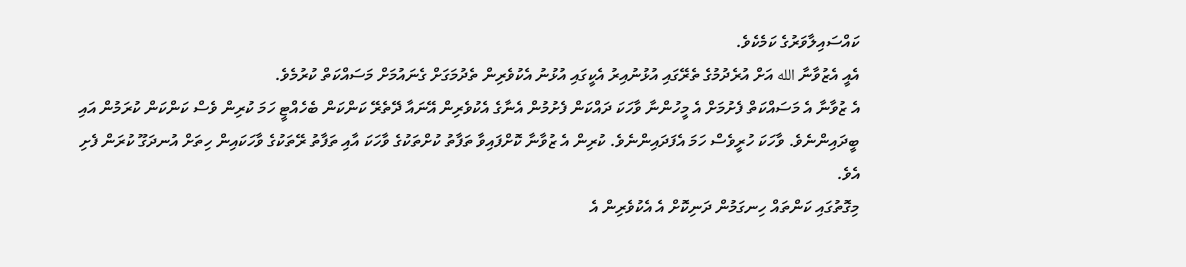ކައްސައިލާވަރުގެ ކަމެކެވެ.
އެއީ އެޒުވާނާ الله އަށް އުރެދުމުގެ ތެރޭގައި އުޅުނުއިރު އެކީގައި އުޅުނު އެކުވެރިން ތެދުމަގަށް ގެނައުމަށް މަސައްކަތް ކުރުމެވެ.
އެ ޒުވާނާ އެ މަސައްކަތް ފެށުމަށް އެ މީހުންނާ ވާހަކަ ދައްކަން ފެށުމުން އެނާގެ އެކުވެރިން އޭނައާ ދޭތެރޭ ކަންކަން ބެހެއްޓީ ހަމަ ކުރިން ވެސް ކަންކަން ކުރަމުން އައި ބީދައިންނެވެ. ވާހަކަ ހުރީވެސް ހަމަ އެފަދައިންނެވެ. ކުރިން އެ ޒުވާނާ ކޮށްފައިވާ ތަފާތު ކުށްތަކުގެ ވާހަކަ އާއި ތަފާތު ރޭތަކުގެ ވާހަކައިން ހިތަށް އުނދަގޫ ކުރަން ފެށި އެވެ.
މިގޮތުގައި ކަންތައް ހިނގަމުން ދަނިކޮށް އެ އެކުވެރިން އެ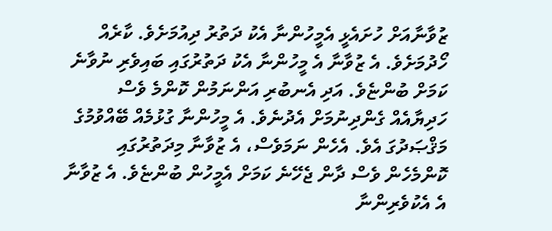ޒުވާނާއަށް ހުށައެޅީ އެމީހުންނާ އެކު ދަތުރު ދިއުމަށެވެ. ކާރެއް ހޯދުމަށެވެ. އެ ޒުވާނާ އެ މީހުންނާ އެކު ދަތުރުގައި ބައިވެރި ނުވާނެ ކަމަށް ބުންޏެވެ. އަދި އެނބުރި އަންނަމުން ކޮންމެ ވެސް ހަދިޔާއެއް ގެންދިނުމަށް އެދުނެވެ. އެ މީހުންނާ ގުޅުމެއް ބޭއްވުމުގެ މަޤްޞަދުގަ އެވެ. އެހެން ނަމަވެސް، އެ ޒުވާނާ މިދަތުރުގައި ކޮންމެހެން ވެސް ދާން ޖެހޭނެ ކަމަށް އެމީހުން ބުންޏެވެ. އެ ޒުވާނާ އެ އެކުވެރިންނާ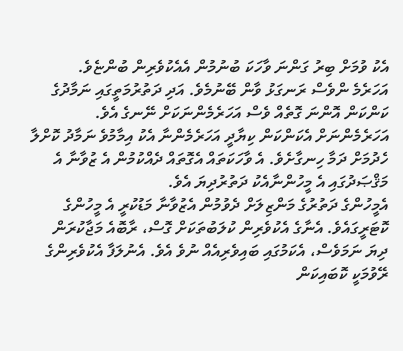އެކު ވުމަށް ބިރު ގަންނަ ވާހަކަ ބުނުމުން އެއެކުވެރިން ބުންޏެވެ.
އަހަރެމެ ންވެސް ރަނގަޅު ވާން ބޭނުމެވެ. އަދި ދަތުރުމަތީގައި ނަމާދުގެ ކަންކަން އޮންނަ ގޮތެއް ވެސް އަހަރެމެންނަކަށް ނޭނގެ އެވެ. އަހަރެމެންނަށް އެކަންކަން ކިޔާދީ އަހަރެމެންނާ އެކު އިމާމުވެ ނަމާދު ކޮށްލާ ހެދުމަށް ދަމާ ހިނގާށެވެ. އެ ވާހަކަތައް އެގޮތައް ދެއްކުމުން އެ ޒުވާނާ އެ މަޤްޞަދުގައި އެ މީހުންނާއެކު ދަތުރުދިޔަ އެވެ.
އެމީހުންގެ ދަތުރުގެ މަންޒިލަށް ދެވުމުން އެޒުވާނާ މަޑުކުރީ އެ މީހުންގެ ކޮޓަރީގައެވެ. އެނާގެ އެކުވެރިން ކުލަބުތަކަށް ގޮސް، ރާބޮއެ މަޖާކުރަން ދިޔަ ނަމަވެސް، އެކަމުގައި ބައިވެރިއެއް ނުވެ އެވެ. އެނުލަފާ އެކުވެރިންގެ ރޭވުމަކީ ކޮބައިކަން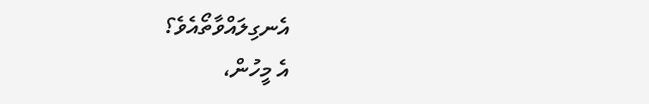އެނގިލައްވާތޯއެވެ؟
އެ މީހުން،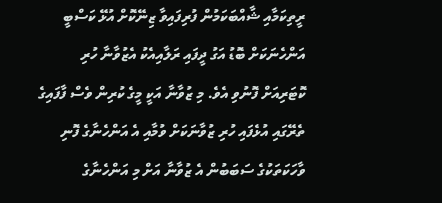ރީތިކަމާއި ޝާއްބަކަމުން ފުރިފައިވާ ޒިނޭކޮށް އުޅޭ ކަސްބީ އަންހެނަކަށް ބޮޑު އަގު ދީފައި ރަލާއިއެކު އެޒުވާނާ ހުރި ކޮޓަރިއަށް ފޮނުވި އެވެ. މި ޒުވާނާ އަކީ މީގެ ކުރިން ވެސް ފާފައިގެ ތެރޭގައި އުޅެފައި ހުރި ޒުވާނަކަށް ވުމާއި އެ އަންހެނާގެ ފޮނި ވާހަކަތަކުގެ ސަބަބުން އެ ޒުވާނާ އަށް މި އަންހެނާގެ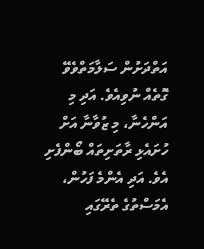އަތްދަށުން ސަލާމަތްވެވޭ ގޮތެއް ނުވިއެވެ. އަދި މި އަންހެނާ، މި ޒުވާނާ އަށް ހުށައެޅި ރާތަށިތައް ބޯންފެށި އެވެ. އަދި އެންމެ ފަހުން، އެމަސްތުގެ ތެރޭގައި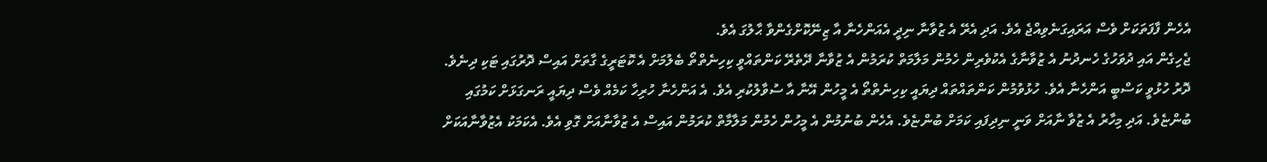އެހެން ފާފަތަކަށް ވެސް އަރައިގަނެވިއްޖެ އެވެ. އަދި އެރޭ އެ ޒުވާނާ ނިދީ އެއަންހެނާ އާ ޒިނޭކޮށްގެންވާ ޙާލުގަ އެވެ.
ޖެހިގެން އައި ދުވަހުގެ ހެނދުނު އެ ޒުވާނާގެ އެކުވެރިން ހެމުން މަލާމަތް ކުރަމުން އެ ޒުވާނާ ދޭތެރޭ ކަންތައްވީ ކިހިނެތްތޯ ބެލުމަށް އެ ކޮޓަރީގެ ގާތަށް އައިސް ދޮރުގައި ޓަކި ދިނެވެ. ދޮރު ހުޅުވީ ކަސްބީ އަންހެނާ އެވެ. ހުޅުވުމުން ކަންތައްތައް ދިޔައީ ކިހިނެތްތޯ އެ މީހުން އޭނާ އާ ސުވާލުކުރި އެވެ. އެ އަންހެނާ ހުރިހާ ކަމެއް ވެސް ދިޔައީ ރަނގަޅަށް ކަމުގައި ބުންޏެވެ. އަދި މިހާރު އެ ޒުވާ ނާއަށް ވަނީ ނިދިފައި ކަމަށް ބުންޏެވެ. އެހެން ބުނުމުން އެ މީހުން ހެމުން މަލާމާތް ކުރަމުން އައިސް އެ ޒުވާނާއަށް ގޮވި އެވެ. އެކަމަކު އެޒުވާނާއަކަށް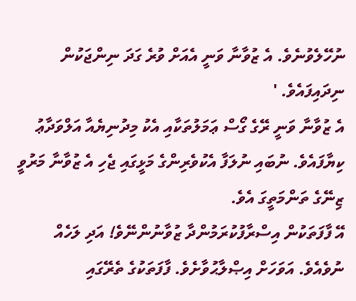ނުހޭލެވުނެވެ. އެ ޒުވާނާ ވަނީ އެއަށް ވުރެ ގަދަ ނިންޖަކުން ނިދައިފައެވެ. '
އެ ޒުވާނާ ވަނީ ރޭގެ ގޯސް ޢަމަލުތަކާއި އެކު މިދުނިޔެއާ އަލްވަދާޢު ކިޔާފައެވެ. ނުބައި ނުލަފާ އެކުވެރިންގެ މަޅީގައި ޖެހި އެ ޒުވާނާ މަރުވީ ޒިނޭގެ ތަންމަތީގަ އެވެ.
އޭ ފާފަތަކުން އިސްރާފުކުރަމުންދާ ޒުވާނުންނޭވެ! އަދި ލަހެއް ނުވެއެވެ. އަވަހަށް އިޞްލާޙުވާށެވެ. ފާފަތަކުގެ ތެރޭގައި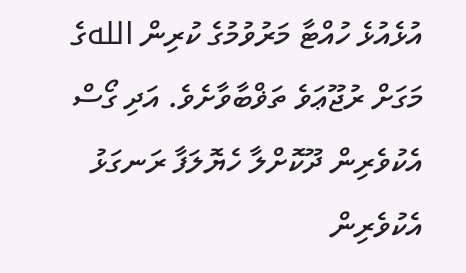އުޅެއުޅެ ހުއްޓާ މަރުވުމުގެ ކުރިން اللهގެ މަގަށް ރުޖޫޢަވެ ތަޥްބާވާށެވެ. އަދި ގޯސް އެކުވެރިން ދޫކޮށްލާ ހެޔޮލަފާ ރަނގަޅު އެކުވެރިން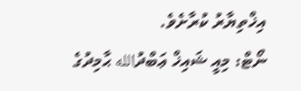އިޚްތިޔާރު ކުރާށެވެ.
ނޯޓް: މިއީ ޝައިޚް ޢަބްދުالله ޙާމިދުގެ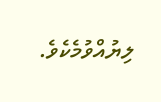ލިޔުއްވުމެކެވެ.